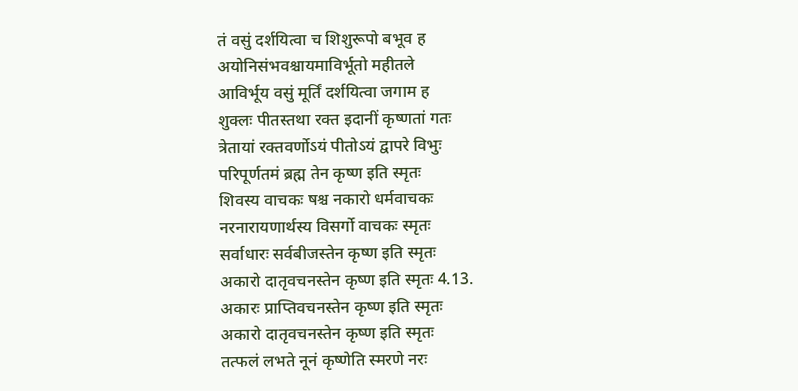तं वसुं दर्शयित्वा च शिशुरूपो बभूव ह
अयोनिसंभवश्चायमाविर्भूतो महीतले
आविर्भूय वसुं मूर्तिं दर्शयित्वा जगाम ह
शुक्लः पीतस्तथा रक्त इदानीं कृष्णतां गतः
त्रेतायां रक्तवर्णोऽयं पीतोऽयं द्वापरे विभुः
परिपूर्णतमं ब्रह्म तेन कृष्ण इति स्मृतः
शिवस्य वाचकः षश्च नकारो धर्मवाचकः
नरनारायणार्थस्य विसर्गो वाचकः स्मृतः
सर्वाधारः सर्वबीजस्तेन कृष्ण इति स्मृतः
अकारो दातृवचनस्तेन कृष्ण इति स्मृतः 4.13.
अकारः प्राप्तिवचनस्तेन कृष्ण इति स्मृतः
अकारो दातृवचनस्तेन कृष्ण इति स्मृतः
तत्फलं लभते नूनं कृष्णेति स्मरणे नरः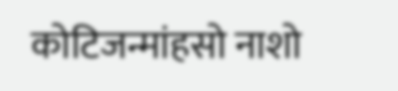कोटिजन्मांहसो नाशो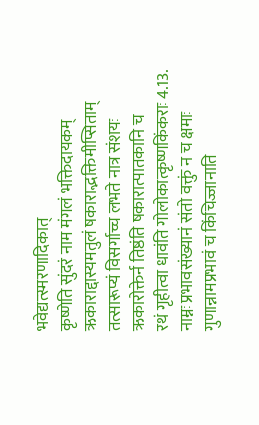भवेद्यत्स्मरणादिकात्
कृष्णेति सुंदरं नाम मंगलं भक्तिदायकम्
ऋकाराद्दास्यमतुलं षकाराद्भक्तिमीप्सिताम्
तत्सारूप्यं विसर्गाच्च लभते नात्र संशयः
ऋकारोक्तेर्न तिष्ठंति षकारात्पातकानि च
रथं गृहीत्वा धावंति गोलोकात्कृष्णकिंकराः 4.13.
नाम्नः प्रभावसंख्यानं संतो वक्तुं न च क्षमाः
गुणान्नामप्रभावं च किंचिज्जानाति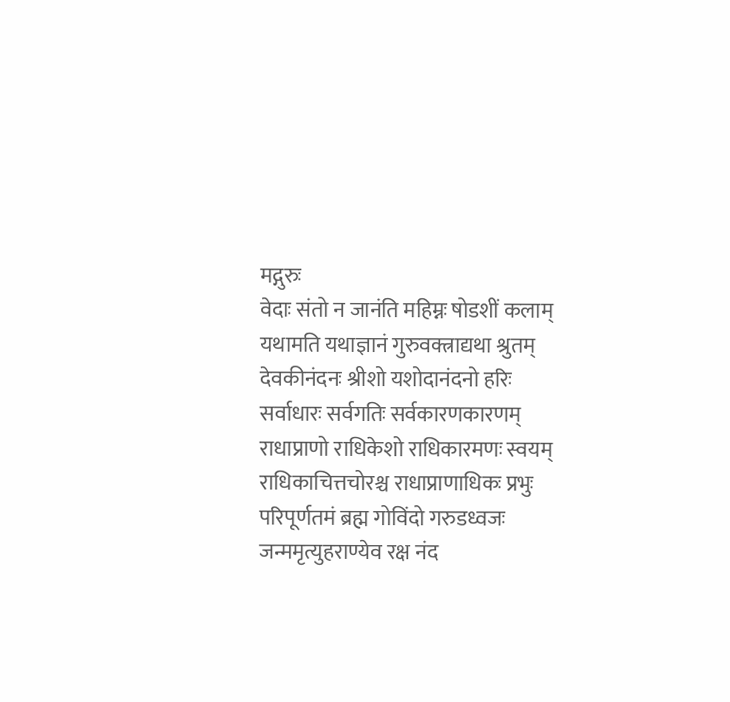मद्गुरुः
वेदाः संतो न जानंति महिम्नः षोडशीं कलाम्
यथामति यथाज्ञानं गुरुवक्त्राद्यथा श्रुतम्
देवकीनंदनः श्रीशो यशोदानंदनो हरिः
सर्वाधारः सर्वगतिः सर्वकारणकारणम्
राधाप्राणो राधिकेशो राधिकारमणः स्वयम्
राधिकाचित्तचोरश्च राधाप्राणाधिकः प्रभुः
परिपूर्णतमं ब्रह्म गोविंदो गरुडध्वजः
जन्ममृत्युहराण्येव रक्ष नंद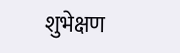शुभेक्षण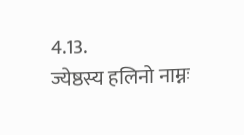4.13.
ज्येष्ठस्य हलिनो नाम्नः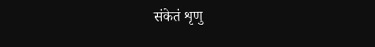संकेतं शृणु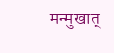मन्मुखात्